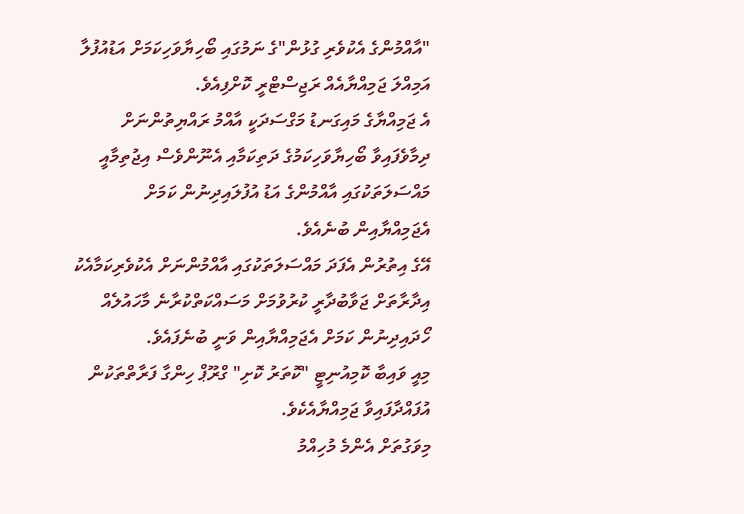"އާއްމުންގެ އެކުވެރި ގުޅުން"ގެ ނަމުގައި ބޯހިޔާވަހިކަމަށް އަޑުއުފުލާ އަމިއްލަ ޖަމިއްޔާއެއް ރަޖިސްޓްރީ ކޮށްފިއެވެ.
އެ ޖަމިއްޔާގެ މައިގަނޑު މަގްސަދަކީ އާއްމު ރައްޔިތުންނަށް ދިމާވެފައިވާ ބޯހިޔާވަހިކަމުގެ ދަތިކަމާއި އެނޫންވެސް އިޖުތިމާއީ މައްސަލަތަކުގައި އާއްމުންގެ އަޑު އުފުލައިދިނުން ކަމަށް އެޖަމިއްޔާއިން ބުނެއެވެ.
އޭގެ އިތުރުން އެފަދަ މައްސަލަތަކުގައި އާއްމުންނަށް އެކުވެރިކަމާއެކު އިދާރާތަށް ޖަވާބުދާރީ ކުރުވުމަށް މަސައްކަތްކުރާނެ މާހައުލެއް ހޯދައިދިނުން ކަމަށް އެޖަމިއްޔާއިން ވަނީ ބުނެފައެވެ.
މިއީ ވައިބާ ކޮމިއުނިޓީ "ކޮތަރު ކޮށި" ގްރޫޕް ހިންގާ ފަރާތްތަކުން އުފައްދާފައިވާ ޖަމިއްޔާއެކެވެ.
މިވަގުތަށް އެންމެ މުހިއްމު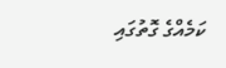ކަމެއްގެ ގޮތުގައި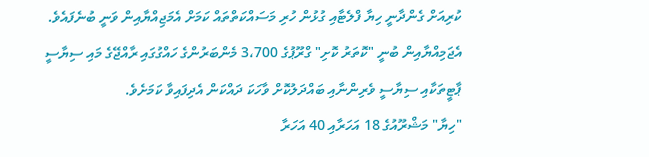ކުރިއަށް ގެންދާނީ ހިޔާ ފްލެޓާއި ގުޅުން ހުރި މަސައްކަތްތައް ކަމަށް އެމަޖިއްޔާއިން ވަނީ ބުނެފައެވެ.
އެޖަމިއްޔާއިން ބުނީ "ކޮތަރު ކޮށި" ގްރޫޕުގެ 3،700 މެންބަރުންގެ ހައްގުގައި ރާއްޖޭގެ މައި ސިޔާސީ ޕާޓީތަކާއި ސިޔާސީ ވެރިންނާއި ބައްދަލުކޮށް ވާހަކަ ދައްކަން އެދިފައިވާ ކަމަށެވެ.
"ހިޔާ" މަޝްރޫއުގެ 18 އަހަރާއި 40 އަހަރާ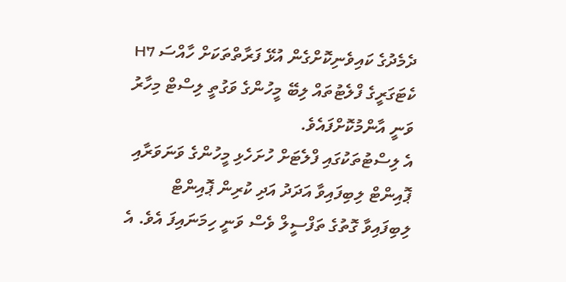ދެމެދުގެ ކައިވެނިކޮށްގެން އުޅޭ ފަރާތްތަކަށް ހާއްސަ H7 ކެޓަގަރީގެ ފްލެޓުތައް ލިބޭ މީހުންގެ ވަގުތީ ލިސްޓް މިހާރު ވަނީ އާންމުކޮށްފައެވެ.
އެ ލިސްޓުތަކުގައި ފްލެޓަށް ހުށަހެޅި މީހުންގެ ވަނަވަރާއި ޕޮއިންޓް ލިބިފައިވާ އަދަދު އަދި ކުރިން ޕޮއިންޓް ލިބިފައިވާ ގޮތުގެ ތަފްސީލް ވެސް ވަނީ ހިމަނައިފަ އެވެ. އެ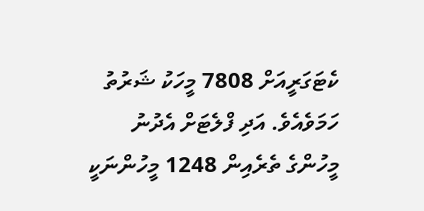ކެޓަގަރީއަށް 7808 މީހަކު ޝަރުތު ހަމަވެއެވެ. އަދި ފްލެޓަށް އެދުނު މީހުންގެ ތެރެއިން 1248 މީހުންނަކީ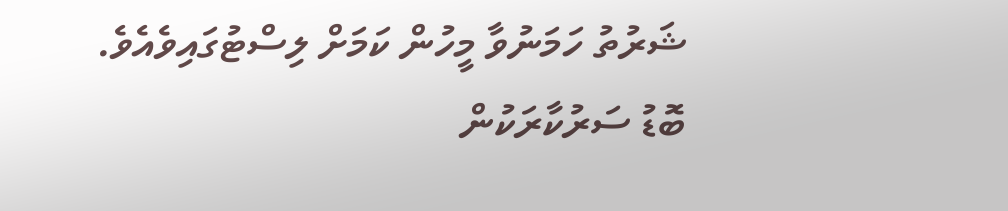ޝަރުތު ހަމަނުވާ މީހުން ކަމަށް ލިސްޓުގައިވެއެވެ.
ބޮޑު ސަރުކާރަކުން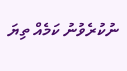ނުކުރެވުނު ކަމެއް ތިޔަ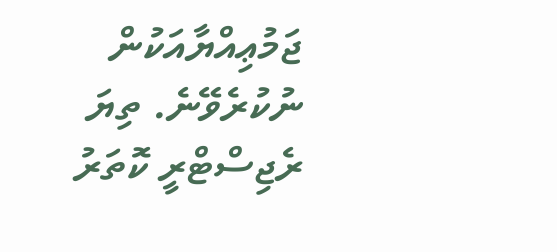ޖަމުޢިއްޔާއަކުން ނުކުރެވޭނެ. ތިޔަ ރެޖިސްޓްރީ ކޮތަރު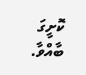ކޮށީގަ ބާއްވާ.